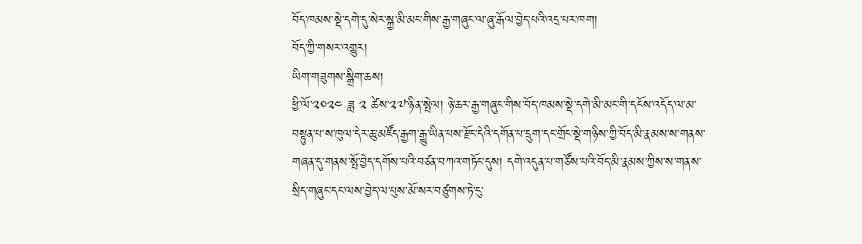བོད་ཁམས་སྡེ་དགེ་དུ་སེར་སྐྱ་མི་མང་གིས་རྒྱ་གཞུང་ལ་ཞུ་རྒོལ་བྱེད་པའི་འདྲ་པར་ཁག།
བོད་ཀྱི་གསར་འགྱུར།
ཡིག་གཟུགས་སྒྲིག་ཆས།
ཕྱི་ལོ་༢༠༢༤ ཟླ ༢ ཚེས་༢༧་ཉིན་སྤེལ། ཉེ་ཆར་རྒྱ་གཞུང་གིས་བོད་ཁམས་སྡེ་དགེ་མི་མང་གི་དངོས་འདོད་ལ་མ་བསྟུན་པ་ས་ཁུལ་དེར་ཆུ་མཛོད་རྒྱག་རྒྱུ་ཡིན་པས་རྫོང་དེའི་དགོན་པ་དྲུག་དང་གྲོང་སྡེ་གཉིས་ཀྱི་བོད་མི་རྣམས་ས་གནས་གཞན་དུ་གནས་སྤོ་བྱེད་དགོས་པའི་བཙན་བཀའ་གཏོང་དུས། དགེ་འདུན་པ་གཙོས་པའི་བོད་མི་རྣམས་ཀྱིས་ས་གནས་སྲིད་གཞུང་དང་ལས་བྱེད་ལ་པུས་མོ་སར་བཙུགས་ཏེ་ངུ་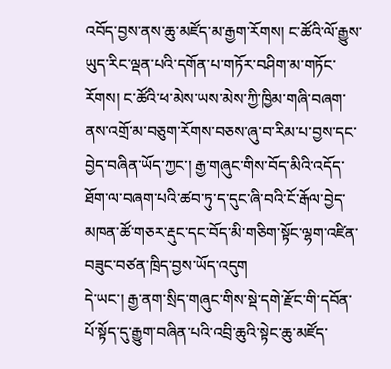འབོད་བྱས་ནས་ཆུ་མཛོད་མ་རྒྱག་རོགས། ང་ཚོའི་ལོ་རྒྱུས་ཡུད་རིང་ལྡན་པའི་དགོན་པ་གཏོར་བཤིག་མ་གཏོང་རོགས། ང་ཚོའི་ཕ་མེས་ཡས་མེས་ཀྱི་ཁྱིམ་གཞི་བཞག་ནས་འགྲོ་མ་བཅུག་རོགས་བཅས་ཞུ་བ་རིམ་པ་བྱས་དང་བྱེད་བཞིན་ཡོད་ཀྱང་། རྒྱ་གཞུང་གིས་བོད་མིའི་འདོད་ཐོག་ལ་བཞག་པའི་ཚབ་ཏུ་ད་དུང་ཞི་བའི་ངོ་རྒོལ་བྱེད་མཁན་ཚོ་གཅར་རྡུང་དང་བོད་མི་གཅིག་སྟོང་ལྷག་འཛིན་བཟུང་བཙན་ཁྲིད་བྱས་ཡོད་འདུག
དེ་ཡང་། རྒྱ་ནག་སྲིད་གཞུང་གིས་སྡེ་དགེ་རྫོང་གི་དབོན་པོ་སྟོད་དུ་རྒྱུག་བཞིན་པའི་འབྲི་ཆུའི་སྟེང་ཆུ་མཛོད་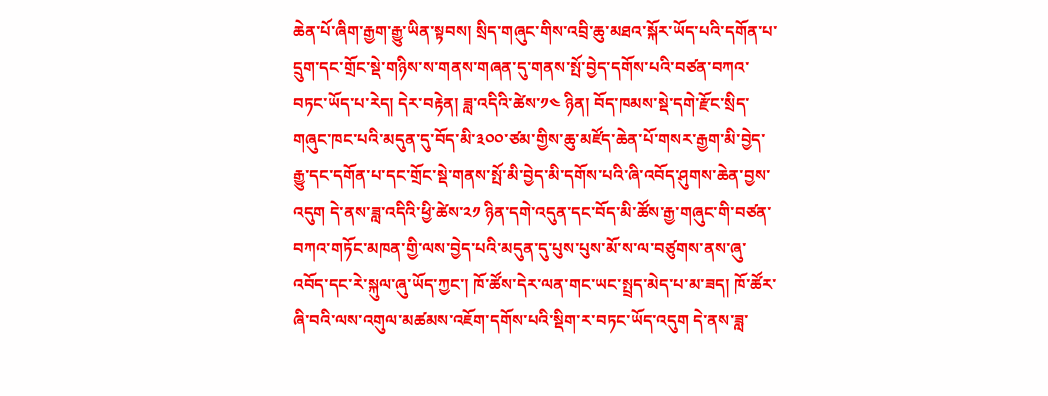ཆེན་པོ་ཞིག་རྒྱག་རྒྱུ་ཡིན་སྟབས། སྲིད་གཞུང་གིས་འབྲི་ཆུ་མཐའ་སྐོར་ཡོད་པའི་དགོན་པ་དྲུག་དང་གྲོང་སྡེ་གཉིས་ས་གནས་གཞན་དུ་གནས་སྤོ་བྱེད་དགོས་པའི་བཙན་བཀའ་བཏང་ཡོད་པ་རེད། དེར་བརྟེན། ཟླ་འདིའི་ཚེས་༡༤ ཉིན། བོད་ཁམས་སྡེ་དགེ་རྫོང་སྲིད་གཞུང་ཁང་པའི་མདུན་དུ་བོད་མི་༣༠༠་ཙམ་གྱིས་ཆུ་མཛོད་ཆེན་པོ་གསར་རྒྱག་མི་བྱེད་རྒྱུ་དང་དགོན་པ་དང་གྲོང་སྡེ་གནས་སྤོ་མི་བྱེད་མི་དགོས་པའི་ཞི་འབོད་ཤུགས་ཆེན་བྱས་འདུག དེ་ནས་ཟླ་འདིའི་ཕྱི་ཚེས་༢༡ ཉིན་དགེ་འདུན་དང་བོད་མི་ཚོས་རྒྱ་གཞུང་གི་བཙན་བཀའ་གཏོང་མཁན་གྱི་ལས་བྱེད་པའི་མདུན་དུ་པུས་པུས་མོ་ས་ལ་བཙུགས་ནས་ཞུ་འབོད་དང་རེ་སྐུལ་ཞུ་ཡོད་ཀྱང་། ཁོ་ཚོས་དེར་ལན་གང་ཡང་སྤྲད་མེད་པ་མ་ཟད། ཁོ་ཚོར་ཞི་བའི་ལས་འགུལ་མཚམས་འཇོག་དགོས་པའི་སྡིག་ར་བཏང་ཡོད་འདུག དེ་ནས་ཟླ་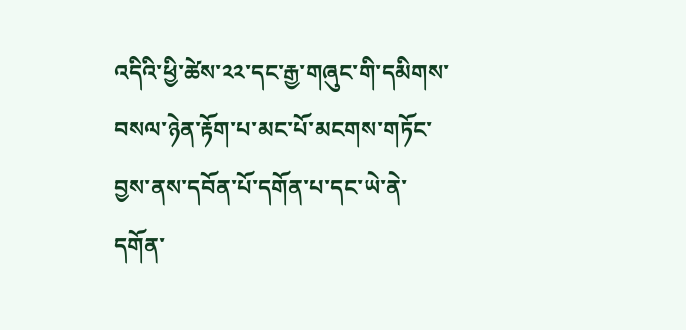འདིའི་ཕྱི་ཚེས་༢༢་དང་རྒྱ་གཞུང་གི་དམིགས་བསལ་ཉེན་རྟོག་པ་མང་པོ་མངགས་གཏོང་བྱས་ནས་དབོན་པོ་དགོན་པ་དང་ཡེ་ནེ་དགོན་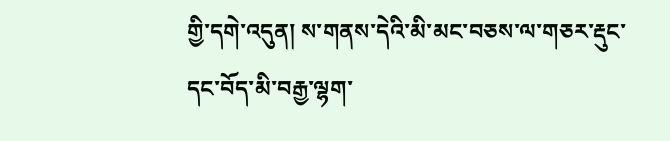གྱི་དགེ་འདུན། ས་གནས་དེའི་མི་མང་བཅས་ལ་གཅར་རྡུང་དང་བོད་མི་བརྒྱ་ལྷག་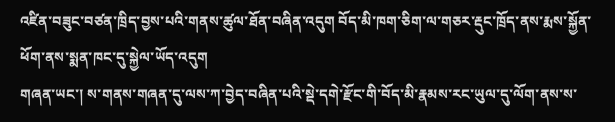འཛིན་བཟུང་བཙན་ཁྲིད་བྱས་པའི་གནས་ཚུལ་ཐོན་བཞིན་འདུག བོད་མི་ཁག་ཅིག་ལ་གཅར་རྡུང་ཁྲོད་ནས་རྨས་སྐྱོན་ཕོག་ནས་སྨན་ཁང་དུ་སྐྱེལ་ཡོད་འདུག
གཞན་ཡང་། ས་གནས་གཞན་དུ་ལས་ཀ་བྱེད་བཞིན་པའི་སྡེ་དགེ་རྫོང་གི་བོད་མི་རྣམས་རང་ཡུལ་དུ་ལོག་ནས་ས་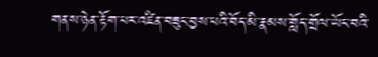གནས་ཉེན་རྟོག་པར་འཛིན་བཟུང་བྱས་པའི་བོད་མི་རྣམས་གློད་གྲོལ་ཡོང་བའི་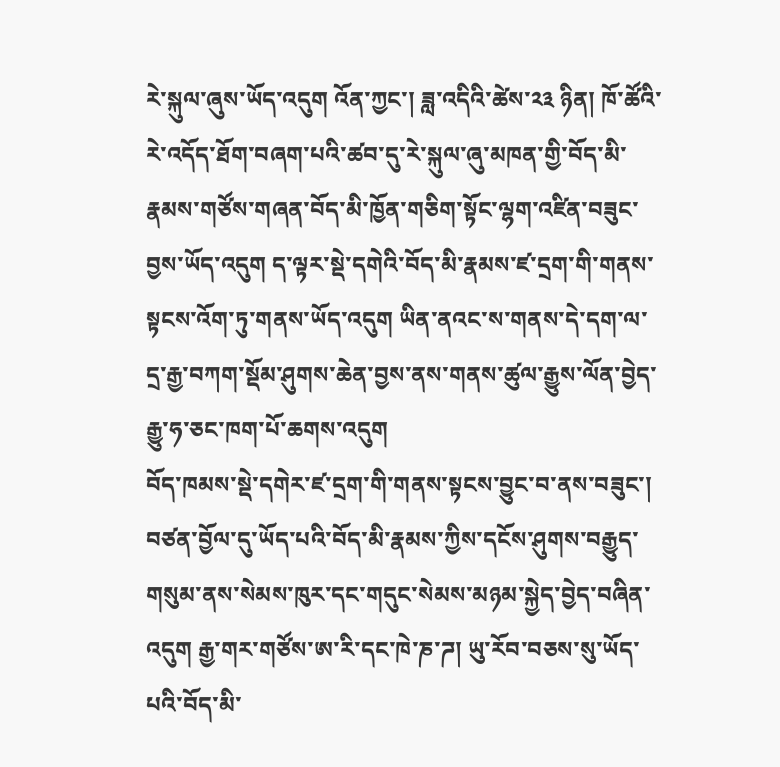རེ་སྐུལ་ཞུས་ཡོད་འདུག འོན་ཀྱང་། ཟླ་འདིའི་ཚེས་༢༣ ཉིན། ཁོ་ཚོའི་རེ་འདོད་ཐོག་བཞག་པའི་ཚབ་དུ་རེ་སྐུལ་ཞུ་མཁན་གྱི་བོད་མི་རྣམས་གཙོས་གཞན་བོད་མི་ཁྱོན་གཅིག་སྟོང་ལྷག་འཛིན་བཟུང་བྱས་ཡོད་འདུག ད་ལྟར་སྡེ་དགེའི་བོད་མི་རྣམས་ཛ་དྲག་གི་གནས་སྟངས་འོག་ཏུ་གནས་ཡོད་འདུག ཡིན་ནའང་ས་གནས་དེ་དག་ལ་དྲ་རྒྱ་བཀག་སྡོམ་ཤུགས་ཆེན་བྱས་ནས་གནས་ཚུལ་རྒྱུས་ལོན་བྱེད་རྒྱུ་ཧ་ཅང་ཁག་པོ་ཆགས་འདུག
བོད་ཁམས་སྡེ་དགེར་ཛ་དྲག་གི་གནས་སྟངས་བྱུང་བ་ནས་བཟུང་། བཙན་བྱོལ་དུ་ཡོད་པའི་བོད་མི་རྣམས་ཀྱིས་དངོས་ཤུགས་བརྒྱུད་གསུམ་ནས་སེམས་ཁུར་དང་གདུང་སེམས་མཉམ་སྐྱེད་བྱེད་བཞིན་འདུག རྒྱ་གར་གཙོས་ཨ་རི་དང་ཁེ་ཎ་ཌ། ཡུ་རོབ་བཅས་སུ་ཡོད་པའི་བོད་མི་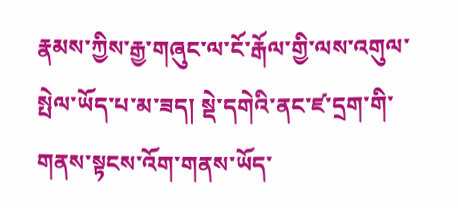རྣམས་ཀྱིས་རྒྱ་གཞུང་ལ་ངོ་རྒོལ་གྱི་ལས་འགུལ་སྤེལ་ཡོད་པ་མ་ཟད། སྡེ་དགེའི་ནང་ཛ་དྲག་གི་གནས་སྟངས་འོག་གནས་ཡོད་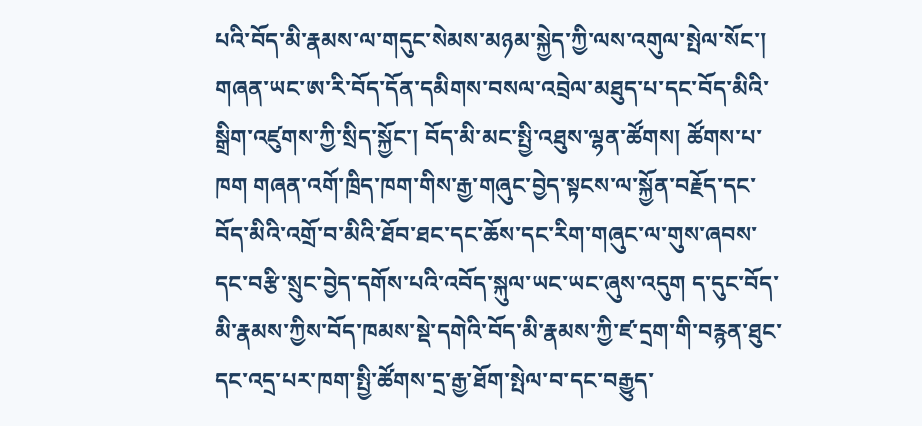པའི་བོད་མི་རྣམས་ལ་གདུང་སེམས་མཉམ་སྐྱེད་ཀྱི་ལས་འགུལ་སྤེལ་སོང་། གཞན་ཡང་ཨ་རི་བོད་དོན་དམིགས་བསལ་འབྲེལ་མཐུད་པ་དང་བོད་མིའི་སྒྲིག་འཛུགས་ཀྱི་སྲིད་སྐྱོང་། བོད་མི་མང་སྤྱི་འཐུས་ལྷན་ཚོགས། ཚོགས་པ་ཁག གཞན་འགོ་ཁྲིད་ཁག་གིས་རྒྱ་གཞུང་བྱེད་སྟངས་ལ་སྐྱོན་བརྗོད་དང་བོད་མིའི་འགྲོ་བ་མིའི་ཐོབ་ཐང་དང་ཆོས་དང་རིག་གཞུང་ལ་གུས་ཞབས་དང་བརྩི་སྲུང་བྱེད་དགོས་པའི་འབོད་སྐུལ་ཡང་ཡང་ཞུས་འདུག ད་དུང་བོད་མི་རྣམས་ཀྱིས་བོད་ཁམས་སྡེ་དགེའི་བོད་མི་རྣམས་ཀྱི་ཛ་དྲག་གི་བརྙན་ཐུང་དང་འདྲ་པར་ཁག་སྤྱི་ཚོགས་དྲ་རྒྱ་ཐོག་སྤེལ་བ་དང་བརྒྱུད་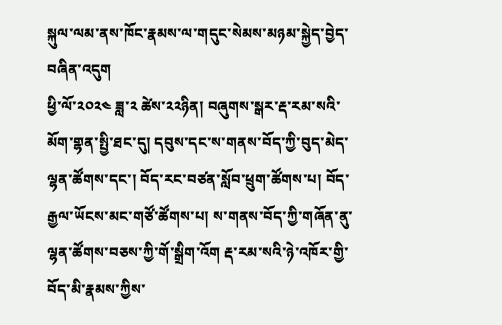སྐུལ་ལམ་ནས་ཁོང་རྣམས་ལ་གདུང་སེམས་མཉམ་སྐྱེད་བྱེད་བཞིན་འདུག
ཕྱི་ལོ་༢༠༢༤ ཟླ་༢ ཚེས་༢༢ཉིན། བཞུགས་སྒར་རྡ་རམ་སའི་མོག་གྷན་སྤྱི་ཐང་དུ། དབུས་དང་ས་གནས་བོད་ཀྱི་བུད་མེད་ལྷན་ཚོགས་དང་། བོད་རང་བཙན་སློབ་ཕྲུག་ཚོགས་པ། བོད་རྒྱལ་ཡོངས་མང་གཙོ་ཚོགས་པ། ས་གནས་བོད་ཀྱི་གཞོན་ནུ་ལྷན་ཚོགས་བཅས་ཀྱི་གོ་སྒྲིག་འོག རྡ་རམ་སའི་ཉེ་འཁོར་གྱི་བོད་མི་རྣམས་ཀྱིས་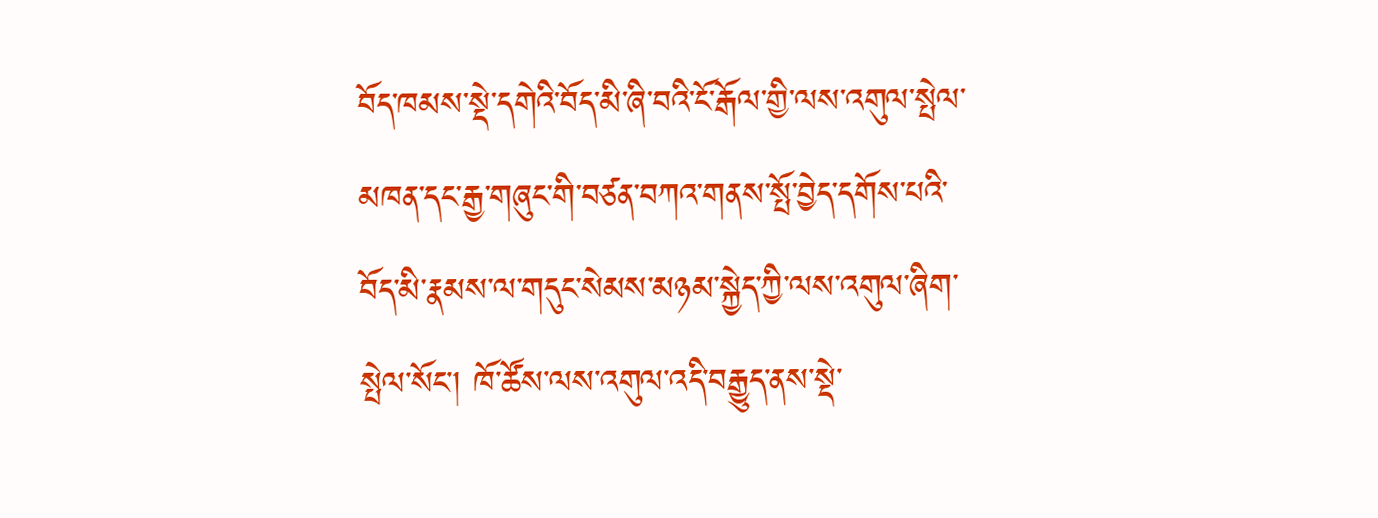བོད་ཁམས་སྡེ་དགེའི་བོད་མི་ཞི་བའི་ངོ་རྒོལ་གྱི་ལས་འགུལ་སྤེལ་མཁན་དང་རྒྱ་གཞུང་གི་བཙན་བཀའ་གནས་སྤོ་བྱེད་དགོས་པའི་བོད་མི་རྣམས་ལ་གདུང་སེམས་མཉམ་སྐྱེད་ཀྱི་ལས་འགུལ་ཞིག་སྤེལ་སོང་། ཁོ་ཚོས་ལས་འགུལ་འདི་བརྒྱུད་ནས་སྡེ་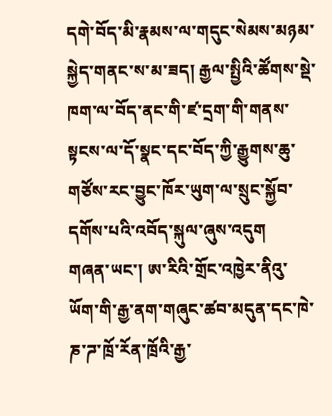དགེ་བོད་མི་རྣམས་ལ་གདུང་སེམས་མཉམ་སྐྱེད་གནང་ས་མ་ཟད། རྒྱལ་སྤྱིའི་ཚོགས་སྡེ་ཁག་ལ་བོད་ནང་གི་ཛ་དྲག་གི་གནས་སྟངས་ལ་དོ་སྣང་དང་བོད་ཀྱི་རྒྱུགས་ཆུ་གཙོས་རང་བྱུང་ཁོར་ཡུག་ལ་སྲུང་སྐྱོབ་དགོས་པའི་འབོད་སྐུལ་ཞུས་འདུག
གཞན་ཡང་། ཨ་རིའི་གྲོང་འཁྱེར་ནིའུ་ཡོག་གི་རྒྱ་ནག་གཞུང་ཚབ་མདུན་དང་ཁེ་ཎ་ཌ་ཁྲོ་རོན་ཁྲོའི་རྒྱ་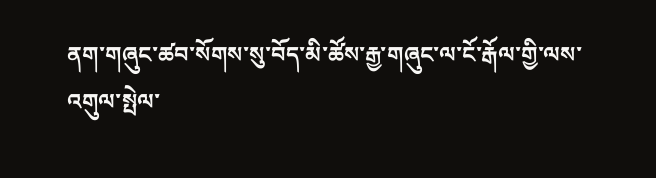ནག་གཞུང་ཚབ་སོགས་སུ་བོད་མི་ཚོས་རྒྱ་གཞུང་ལ་ངོ་རྒོལ་གྱི་ལས་འགུལ་སྤེལ་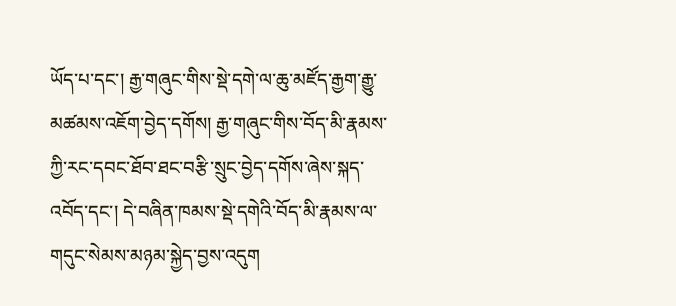ཡོད་པ་དང་། རྒྱ་གཞུང་གིས་སྡེ་དགེ་ལ་ཆུ་མཛོད་རྒྱག་རྒྱུ་མཚམས་འཇོག་བྱེད་དགོས། རྒྱ་གཞུང་གིས་བོད་མི་རྣམས་ཀྱི་རང་དབང་ཐོབ་ཐང་བརྩི་སྲུང་བྱེད་དགོས་ཞེས་སྐད་འབོད་དང་། དེ་བཞིན་ཁམས་སྡེ་དགེའི་བོད་མི་རྣམས་ལ་གདུང་སེམས་མཉམ་སྐྱེད་བྱས་འདུག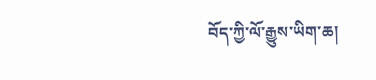བོད་ཀྱི་ལོ་རྒྱུས་ཡིག་ཆ།